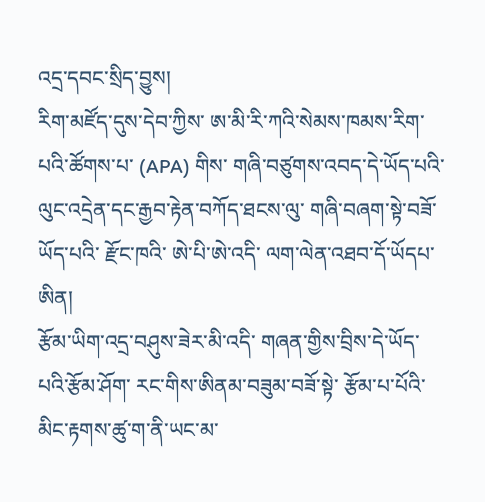འདྲ་དབང་སྲིད་བྱུས།
རིག་མཛོད་དུས་དེབ་ཀྱིས་ ཨ་མི་རི་ཀའི་སེམས་ཁམས་རིག་པའི་ཚོགས་པ་ (APA) གིས་ གཞི་བཙུགས་འབད་དེ་ཡོད་པའི་ ལུང་འདྲེན་དང་རྒྱབ་རྟེན་བཀོད་ཐངས་ལུ་ གཞི་བཞག་སྟེ་བཟོ་ཡོད་པའི་ རྫོང་ཁའི་ ཨེ་པི་ཨེ་འདི་ ལག་ལེན་འཐབ་དོ་ཡོདཔ་ཨིན།
རྩོམ་ཡིག་འདྲ་བཤུས་ཟེར་མི་འདི་ གཞན་གྱིས་བྲིས་དེ་ཡོད་པའི་རྩོམ་ཤོག་ རང་གིས་ཨིནམ་བཟུམ་བཟོ་སྟེ་ རྩོམ་པ་པོའི་མིང་རྟགས་ཚུ་ག་ནི་ཡང་མ་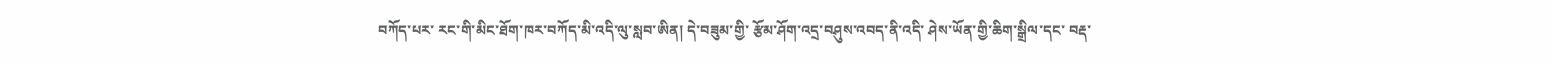བཀོད་པར་ རང་གི་མིང་ཐོག་ཁར་བཀོད་མི་འདི་ལུ་སླབ་ཨིན། དེ་བཟུམ་གྱི་ རྩོམ་ཤོག་འདྲ་བཤུས་འབད་ནི་འདི་ ཤེས་ཡོན་གྱི་ཆིག་སྒྲིལ་དང་ བརྡ་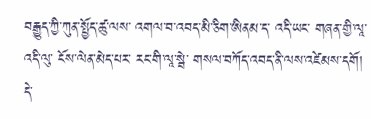བརྒྱུད་ཀྱི་ཀུན་སྤྱོད་ཚུ་ལས་ འགལ་བ་འབད་མི་ཅིག་ཨིནམ་ད་ འདི་ཡང་ གཞན་གྱི་ལཱ་འདི་ལུ་ ངོས་ལེན་མེད་པར་ རང་གི་ལཱ་སྦེ་ གསལ་བཀོད་འབད་ནི་ལས་འཛེམས་དགོ།
དེ་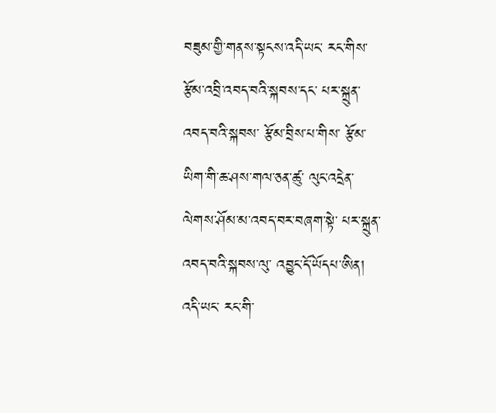བཟུམ་གྱི་གནས་སྟངས་འདི་ཡང་ རང་གིས་རྩོམ་འབྲི་འབད་བའི་སྐབས་དང་ པར་སྐྲུན་འབད་བའི་སྐབས་ རྩོམ་བྲིས་པ་གིས་ རྩོམ་ཡིག་གི་ཆ་ཤས་གལ་ཅན་ཚུ་ ལུང་འདྲེན་ལེགས་ཤོམ་མ་འབད་བར་བཞག་སྟེ་ པར་སྐྲུན་འབད་བའི་སྐབས་ལུ་ འབྱུང་དོ་ཡོདཔ་ཨིན། འདི་ཡང་ རང་གི་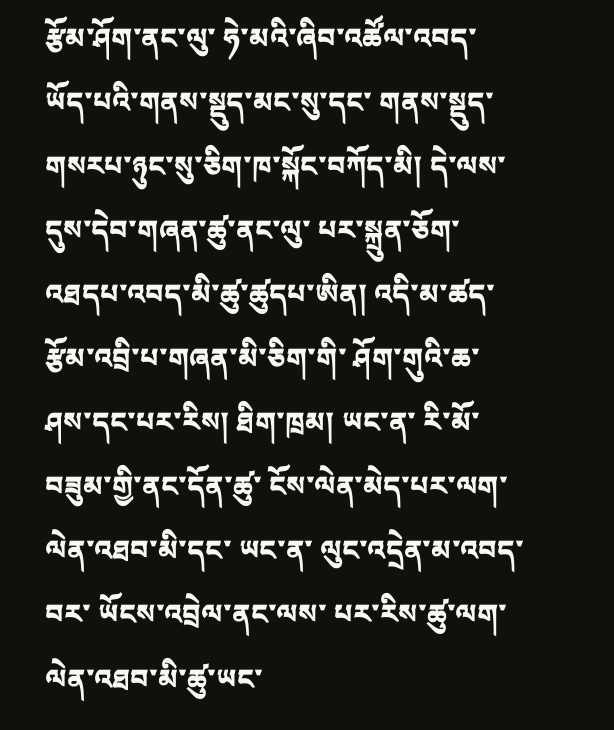རྩོམ་ཤོག་ནང་ལུ་ ཧེ་མའི་ཞིབ་འཚོལ་འབད་ཡོད་པའི་གནས་སྡུད་མང་སུ་དང་ གནས་སྡུད་གསརཔ་ཉུང་སུ་ཅིག་ཁ་སྐོང་བཀོད་མི། དེ་ལས་ དུས་དེབ་གཞན་ཚུ་ནང་ལུ་ པར་སྐྲུན་ཅོག་འཐདཔ་འབད་མི་ཚུ་ཚུདཔ་ཨིན། འདི་མ་ཚད་ རྩོམ་འབྲི་པ་གཞན་མི་ཅིག་གི་ ཤོག་གུའི་ཆ་ཤས་དང་པར་རིས། ཐིག་ཁྲམ། ཡང་ན་ རི་མོ་བཟུམ་གྱི་ནང་དོན་ཚུ་ ངོས་ལེན་མེད་པར་ལག་ལེན་འཐབ་མི་དང་ ཡང་ན་ ལུང་འདྲེན་མ་འབད་བར་ ཡོངས་འབྲེལ་ནང་ལས་ པར་རིས་ཚུ་ལག་ལེན་འཐབ་མི་ཚུ་ཡང་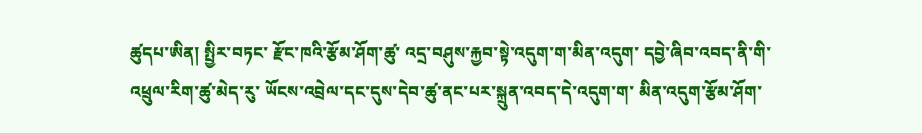ཚུདཔ་ཨིན། སྤྱིར་བཏང་ རྫོང་ཁའི་རྩོམ་ཤོག་ཚུ་ འདྲ་བཤུས་རྐྱབ་སྟེ་འདུག་ག་མིན་འདུག་ དབྱེ་ཞིབ་འབད་ནི་གི་ འཕྲུལ་རིག་ཚུ་མེད་རུ་ ཡོངས་འབྲེལ་དང་དུས་དེབ་ཚུ་ནང་པར་སྐྲུན་འབད་དེ་འདུག་ག་ མིན་འདུག་རྩོམ་ཤོག་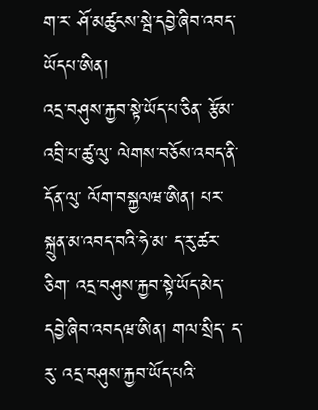ག་ར་ ཤོ་མཚུངས་སྦེ་དབྱེ་ཞིབ་འབད་ཡོདཔ་ཨིན།
འདྲ་བཤུས་རྐྱབ་སྟེ་ཡོད་པ་ཅིན་ རྩོམ་འབྲི་པ་ཚུ་ལུ་ ལེགས་བཅོས་འབད་ནི་དོན་ལུ་ ལོག་བསྐྱལཝ་ཨིན། པར་སྐྲུན་མ་འབད་བའི་ཧེ་མ་ ད་རུ་ཚར་ཅིག་ འདྲ་བཤུས་རྐྱབ་སྟེ་ཡོད་མེད་ དབྱེ་ཞིབ་འབདཝ་ཨིན། གལ་སྲིད་ ད་རུ་ འདྲ་བཤུས་རྐྱབ་ཡོད་པའི་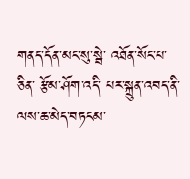གནད་དོན་མང་སུ་སྦེ་ འཐོན་སོང་པ་ཅིན་ རྩོམ་ཤོག་འདི་ པར་སྐྲུན་འབད་ནི་ལས་ཆ་མེད་བཏངམ་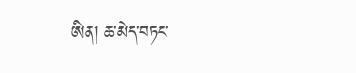ཨིན། ཆ་མེད་བཏང་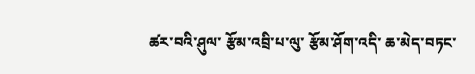ཚར་བའི་ཤུལ་ རྩོམ་འབྲི་པ་ལུ་ རྩོམ་ཤོག་འདི་ ཆ་མེད་བཏང་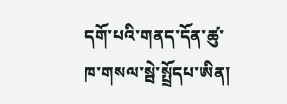དགོ་པའི་གནད་དོན་ཚུ་ ཁ་གསལ་སྦེ་སྤྲོདཔ་ཨིན།